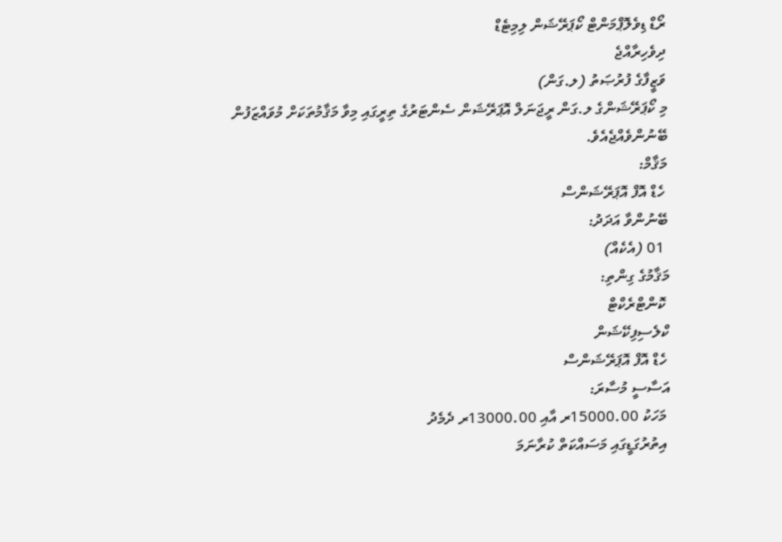ރޯޑް ޑިވެލޮޕްމަންޓް ކޯޕަރޭޝަން ލިމިޓެޑް
ދިވެހިރާއްޖެ
ވަޒީފާގެ ފުރުޞަތު (ލ.ގަން)
މި ކޯޕަރޭޝަންގެ ލ.ގަން ރީޖަނަލް އޮޕަރޭޝަން ސެންޓަރުގެ ތިރީގައި މިވާ މަޤާމުތަކަށް މުވައްޒަފުން ބޭނުންވެއްޖެއެވެ.
މަޤާމް:
 ހެޑް އޮފް އޮޕަރޭޝަންސް
ބޭނުންވާ އަދަދު:
 01 (އެކެއް)
މަޤާމުގެ ގިންތި:
 ކޮންޓްރެކްޓް
ކްލެސިފިކޭޝަން
 ހެޑް އޮފް އޮޕަރޭޝަންސް
އަސާސީ މުސާރަ:
 މަހަކު 15000.00ރ އާއި 13000.00ރ ދެމެދު
 އިތުރުގަޑީގައި މަސައްކަތް ކުރާނަމަ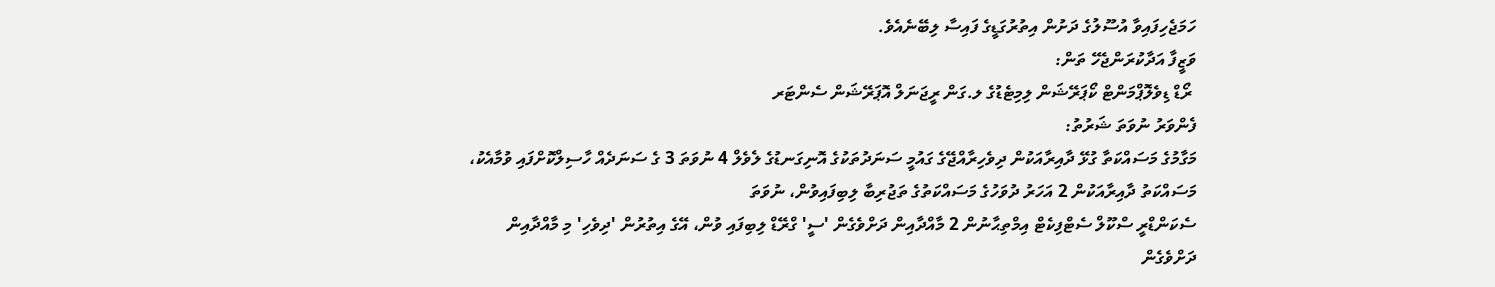ހަމަޖެހިފައިވާ އުސޫލުގެ ދަށުން އިތުރުގަޑީގެ ފައިސާ ލިބޭނެއެވެ.
ވަޒީފާ އަދާކުރަންޖެހޭ ތަން:
 ރޯޑް ޑިވެލޮޕްމަންޓް ކޯޕަރޭޝަން ލިމިޓެޑުގެ ލ.ގަން ރީޖަނަލް އޮޕަރޭޝަން ސެންޓަރ
ފެންވަރު ނުވަތަ ޝަރުތު:
މަގާމުގެ މަސައްކަތާ ގުޅޭ ދާއިރާއަކުން ދިވެހިރާއްޖޭގެ ގައުމީ ސަނަދުތަކުގެ އޮނިގަނޑުގެ ލެވެލް 4 ނުވަތަ 3 ގެ ސަނަދެއް ހާސިލްކޮށްފައި ވުމާއެކު، މަސައްކަތު ދާއިރާއަކުން 2 އަހަރު ދުވަހުގެ މަސައްކަތުގެ ތަޖުރިބާ ލިބިފައިވުން، ނުވަތަ
ސެކަންޑްރީ ސްކޫލް ސެޓްފިކެޓް އިމްތިޙާނުން 2 މާއްދާއިން ދަށްވެގެން 'ސީ' ގްރޭޑް ލިބިފައި ވުން، އޭގެ އިތުރުން 'ދިވެހި' މި މާއްދާއިން ދަށްވެގެން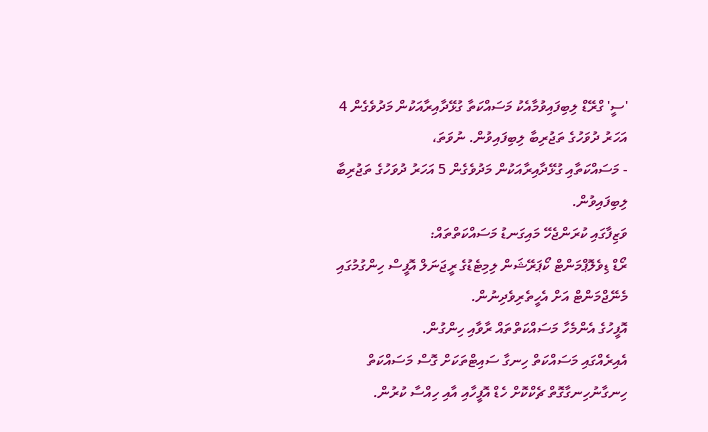'ސީ' ގްރޭޑް ލިބިފައިވުމާއެކު މަސައްކަތާ ގުޅޭދާއިރާއަކުން މަދުވެގެން 4 އަހަރު ދުވަހުގެ ތަޖުރިބާ ލިބިފައިވުން. ނުވަތަ،
- މަސައްކަތާއި ގުޅޭދާއިރާއަކުން މަދުވެގެން 5 އަހަރު ދުވަހުގެ ތަޖުރިބާ ލިބިފައިވުން.
ވަޒިފާގައި ކުރަންޖެހޭ މައިގަނޑު މަސައްކަތްތައް:
ރޯޑް ޑިވެލޮޕްމަންޓް ކޯޕަރޭޝަން ލިމިޓެޑުގެ ރީޖަނަލް އޮފީސް ހިންގުމުގައި މެނޭޖްމަންޓް އަށް އެހީތެރިވެދިނުން.
އޮފީހުގެ އެންމެހާ މަސައްކަތްތައް ރާވާއި ހިންގުން.
އެއިރެއްގައި މަސައްކަތް ހިނގާ ސައިޓްތަކަށް ގޮސް މަސައްކަތް ހިނގާނުހިނގާގޮތް ޗެކްކޮށް ހެޑް އޮފީހާއި އާއި ހިއްސާ ކުރުން.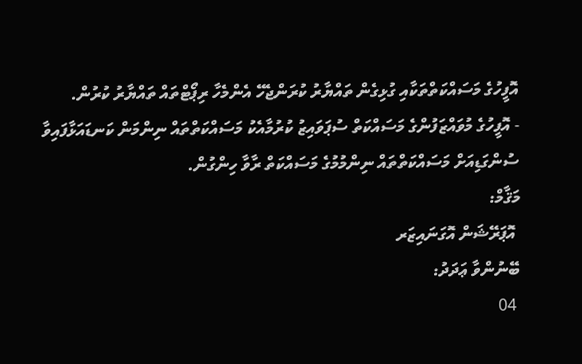އޮފީހުގެ މަސައްކަތްތަކާއި ގުޅިގެން ތައްޔާރު ކުރަންޖެހޭ އެންމެހާ ރިޕޯޓްތައް ތައްޔާރު ކުރުން.
- އޮފީހުގެ މުވައްޒަފުންގެ މަސައްކަތް ސުޕަވައިޒު ކުރުމާއެކު މަސައްކަތްތައް ނިންމަން ކަނޑައަޅާފައިވާ ސުންގަޑިއަށް މަސައްކަތްތައް ނިންމުމުގެ މަސައްކަތް ރާވާ ހިންގުން.
މަޤާމް:
 އޮޕަރޭޝަން އޮގަނައިޒަރ
ބޭނުންވާ ޢަދަދު:
 04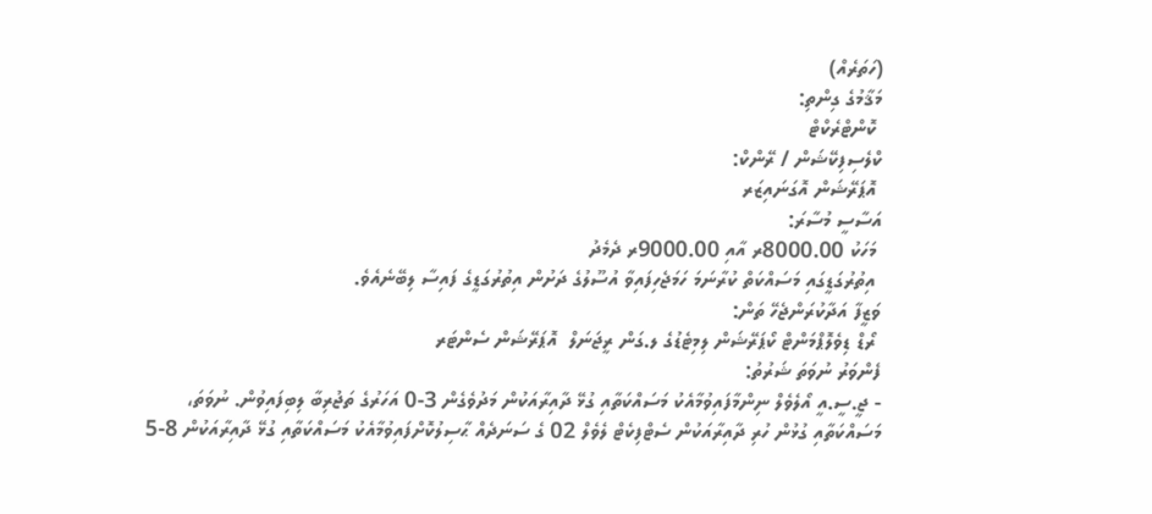(ހަތަރެއް)
މަޤާމުގެ ގިންތި:
 ކޮންޓްރެކްޓް
ކްލެސިފިކޭޝަން / ރޭންކް:
 އޮޕަރޭޝަން އޮގަނައިޒަރ
އަސާސީ މުސާރަ:
 މަހަކު 8000.00ރ އާއި 9000.00ރ ދެމެދު
 އިތުރުގަޑީގައި މަސައްކަތް ކުރާނަމަ ހަމަޖެހިފައިވާ އުސޫލުގެ ދަށުން އިތުރުގަޑީގެ ފައިސާ ލިބޭނެއެވެ.
ވަޒީފާ އަދާކުރަންޖެހޭ ތަން:
 ރޯޑް ޑިވެލޮޕްމަންޓް ކޯޕަރޭޝަން ލިމިޓެޑުގެ ލ.ގަން ރީޖަނަލް  އޮޕަރޭޝަން ސެންޓަރ
ފެންވަރު ނުވަތަ ޝަރުތު:
- ޖީ.ސީ.އީ އޯލެވެލް ނިންމާފައިވުމާއެކު މަސައްކަތާއި ގުޅޭ ދާއިރާއަކުން މަދުވެގެން 3-0 އަހަރުގެ ތަޖުރިބާ ލިބިފައިވުން. ނުވަތަ،
މަސައްކަތާއި ގުޅުން ހުރި ދާއިރާއަކުން ސެޓްފިކެޓް ލެވެލް 02 ގެ ސަނަދެއް ޙާސިލުކޮށްފައިވުމާއެކު މަސައްކަތާއި ގުޅޭ ދާއިރާއަކުން 8-5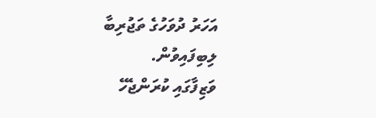އަހަރު ދުވަހުގެ ތަޖުރިބާ ލިބިފައިވުން.
ވަޒިފާގައި ކުރަންޖެހޭ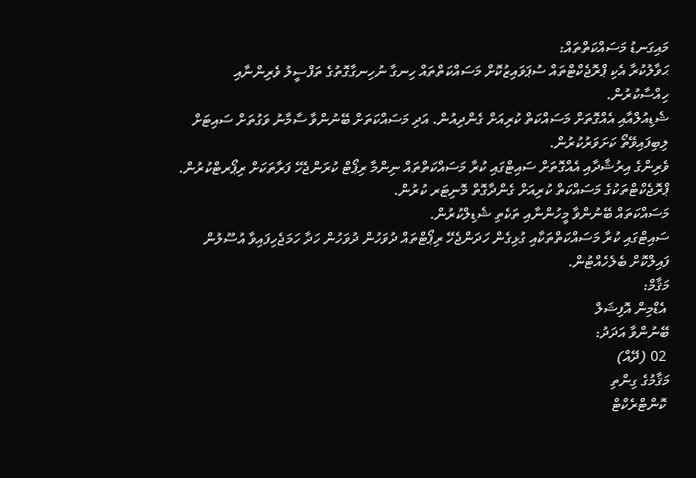މައިގަނޑު މަސައްކަތްތައް:
ޙަވާލުކުރާ އެކި ޕްރޮޖެކްޓްތައް ސުޕަވައިޒުކޮށް މަސައްކަތްތައް ހިނގާ ނުހިނގާގޮތުގެ ތަފްސީލު ވެރިންނާއި ހިއްސާކުރުން.
ޝެޑިއުލްއާއި އެއްގޮތަށް މަސައްކަތް ކުރިއަށް ގެންދިއުން. އަދި މަސައްކަތަށް ބޭނުންވާ ސާމާނު ވަގުތަށް ސައިޓަށް ލިބިފައިވޭތޯ ކަށަވަރުކުރުން.
ވެރިންގެ އިރުޝާދާއި އެއްގޮތަށް ސައިޓްގައި ކުރާ މަސައްކަތްތައް ނިންމާ ރިޕޯޓް ކުރަންޖެހޭ ފަރާތަކަށް ރިޕޯރޓްކުރުން.
ޕްރޮޖެކްޓްތަކުގެ މަސައްކަތް ކުރިއަށް ގެންދާގޮތް މޮނިޓަރ ކުރުން.
މަސައްކަތައް ބޭނުންވާ މީހުންނާއި ތަކެތި ޝެޑިލްކުރުން.
ސައިޓްގައި ކުރާ މަސައްކަތްތަކާއި ގުޅިގެން ހަދަންޖެހޭ ރިޕޯޓްތައް ދުވަހުން ދުވަހުން ހަދާ ހަމަޖެހިފައިވާ އުސޫލުން ފައިލްކޮށް ބެލެހެއްޓުން.
މަޤާމް:
 އެޑްމިން އޮފިޝަލް
ބޭނުންވާ އަދަދު:
 02 (ދޭއް)
މަޤާމުގެ ގިންތި
 ކޮންޓްރެކްޓް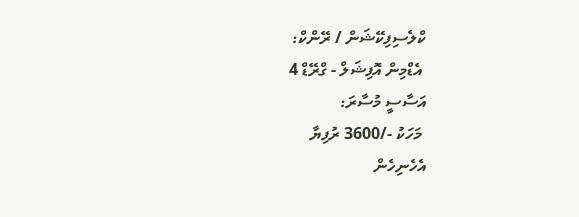ކްލެސިފިކޭޝަން / ރޭންކް:
 އެޑްމިން އޮފިޝަލް - ގްރޭޑް 4
އަސާސީ މުސާރަ:
 މަހަކު -/3600 ރުފިޔާ
އެހެނިހެން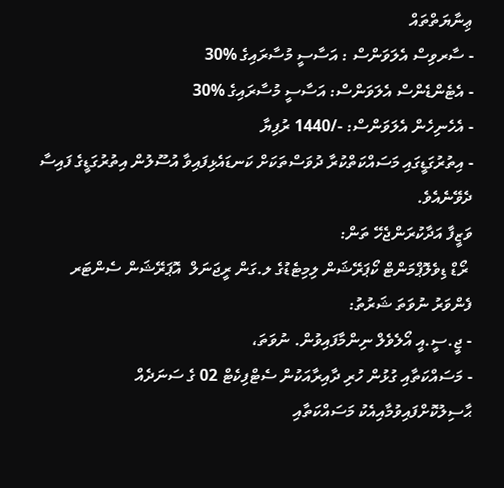ޢިނާޔަތްތައް
- ސާރވިސް އެލަވަންސް : އަސާސީ މުސާރައިގެ %30
- އެޓެންޑެންސް އެލަވަންސް: އަސާސީ މުސާރައިގެ %30
- އެހެނިހެން އެލަވަންސް: -/1440 ރުފިޔާ
- އިތުރުގަޑީގައި މަސައްކަތްކުރާ ދުވަސްތަކަށް ކަނޑައެޅިފައިވާ އުސޫލުން އިތުރުގަޑީގެ ފައިސާ ދެވޭނެއެވެ.
ވަޒީފާ އަދާކުރަންޖެހޭ ތަން:
 ރޯޑް ޑިވެލޮޕްމަންޓް ކޯޕަރޭޝަން ލިމިޓެޑުގެ ލ.ގަން ރީޖަނަލް  އޮޕަރޭޝަން ސެންޓަރ
ފެންވަރު ނުވަތަ ޝަރުތު:
- ޖީ.ސީ.އީ އޯލެވެލް ނިންމާފައިވުން. ނުވަތަ،
- މަސައްކަތާއި ގުޅުން ހުރި ދާއިރާއަކުން ސެޓްފިކެޓް 02 ގެ ސަނަދެއް ޙާސިލުކޮށްފައިވުމާއިއެކު މަސައްކަތާއި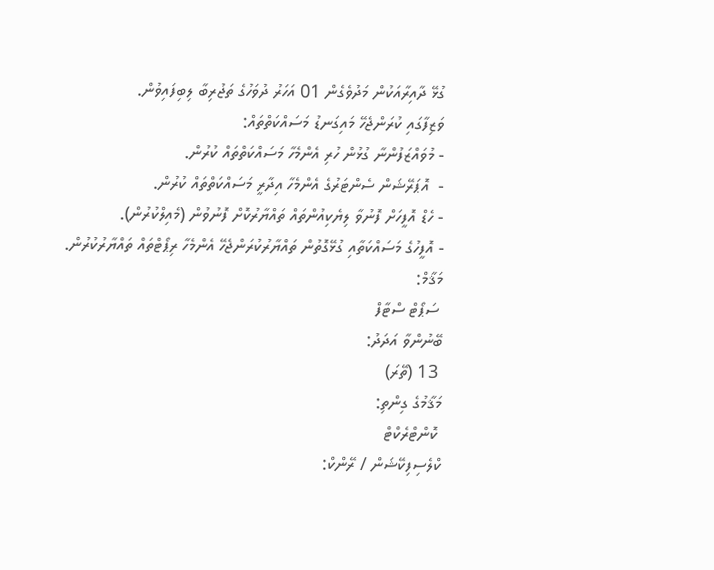ގުޅޭ ދާއިރާއަކުން މަދުވެގެން 01 އަހަރު ދުވަހުގެ ތަޖުރިބާ ލިބިފައިވުން.
ވަޒިފާގައި ކުރަންޖެހޭ މައިގަނޑު މަސައްކަތްތައް:
- މުވައްޒަފުންނާ ގުޅުން ހުރި އެންމެހާ މަސައްކަތްތައް ކުރުން.
-  އޮޕަރޭޝަން ސެންޓަރުގެ އެންމެހާ އިދާރީ މަސައްކަތްތައް ކުރުން.
- ހެޑް އޮފީހަށް ފޮނުވާ ލިޔެކިއުންތައް ތައްޔާރުކޮށް ފޮނުވުން (މެއިލްކުރުން).
- އޮފީހުގެ މަސައްކަތާއި ގުޅޭގޮތުން ތައްޔާރުކުރަންޖެހޭ އެންމެހާ ރިޕޯޓްތައް ތައްޔާރުކުރުން.
މަޤާމް:
 ސަޕޯޓް ސްޓާފް
ބޭނުންވާ އަދަދު:
 13 (ތޭރަ)
މަޤާމުގެ ގިންތި:
 ކޮންޓްރެކްޓް
ކްލެސިފިކޭޝަން / ރޭންކް: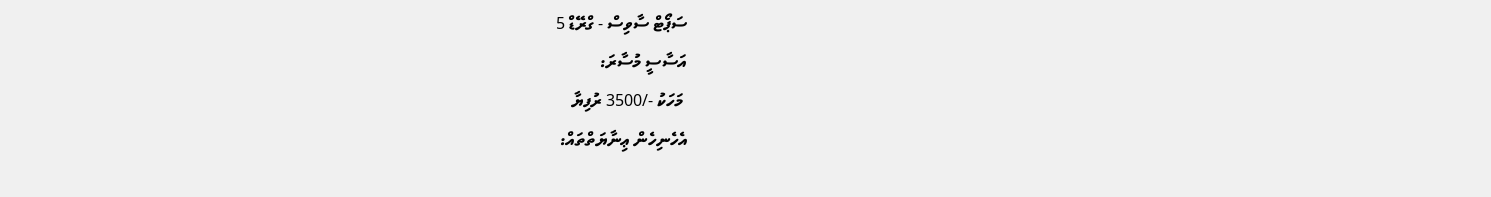ސަޕޯޓް ސާވިސް - ގްރޭޑް 5
އަސާސީ މުސާރަ:
 މަހަކު -/3500 ރުފިޔާ
އެހެނިހެން ޢިނާޔަތްތައް: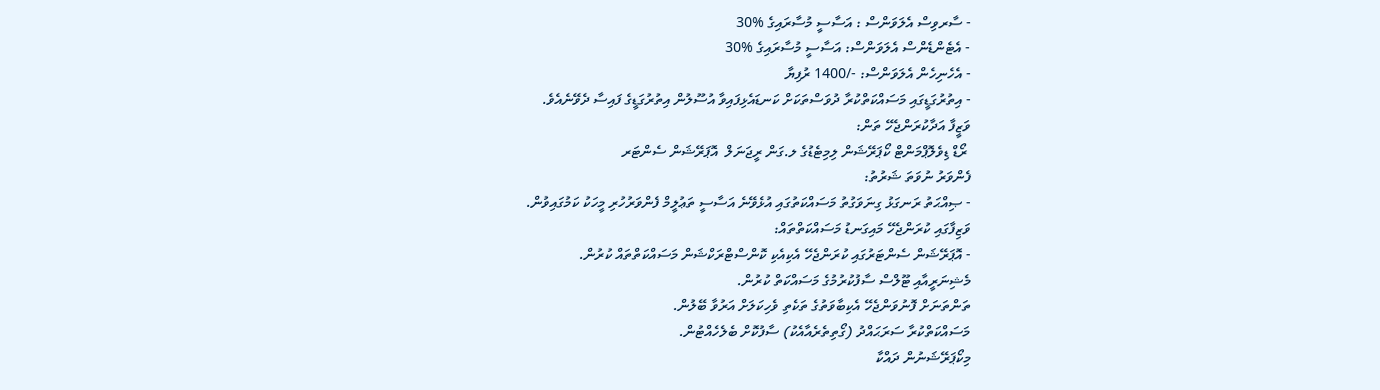- ސާރވިސް އެލަވަންސް : އަސާސީ މުސާރައިގެ %30
- އެޓެންޑެންސް އެލަވަންސް: އަސާސީ މުސާރައިގެ %30
- އެހެނިހެން އެލަވަންސް: -/1400 ރުފިޔާ
- އިތުރުގަޑީގައި މަސައްކަތްކުރާ ދުވަސްތަކަށް ކަނޑައެޅިފައިވާ އުސޫލުން އިތުރުގަޑީގެ ފައިސާ ދެވޭނެއެވެ.
ވަޒީފާ އަދާކުރަންޖެހޭ ތަން:
 ރޯޑް ޑިވެލޮޕްމަންޓް ކޯޕަރޭޝަން ލިމިޓެޑުގެ ލ.ގަން ރީޖަނަލް  އޮޕަރޭޝަން ސެންޓަރ
ފެންވަރު ނުވަތަ ޝަރުތު:
- ޞިއްޙަތު ރަނގަޅު ގިނަވަގުތު މަސައްކަތުގައި އުޅެވޭނެ އަސާސީ ތަޢުލީމް ފެންވަރުހުރި މީހަކު ކަމުގައިވުން.
ވަޒިފާގައި ކުރަންޖެހޭ މައިގަނޑު މަސައްކަތްތައް:
- އޮޕަރޭޝަން ސެންޓަރުގައި ކުރަންޖެހޭ އެކިއެކި ކޮންސްޓްރަކްޝަން މަސައްކަތްތައް ކުރުން.
މެޝިނަރީއާއި ޓޫލްސް ސާފުކުރުމުގެ މަސައްކަތް ކުރުން.
ތަންތަނަށް ފޮނުވަންޖެހޭ އެކިބާވަތުގެ ތަކެތި ވެހިކަލަށް އަރުވާ ބޭލުން.
މަސައްކަތްކުރާ ސަރަޙައްދު (ގޯތިތެރެއާއެކު) ސާފުކޮށް ބެލެހެއްޓުން.
މިކޯޕަރޭޝަނުން ދައްކާ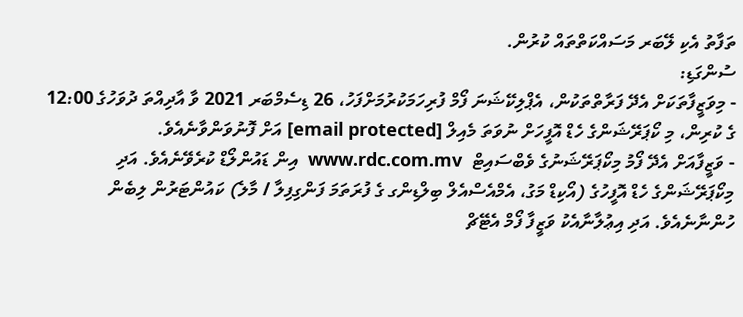ތަފާތު އެކި ލޭބަރ މަސައްކަތްތައް ކުރުން.
ސުންގަޑި:
- މިވަޒީފާތަކަށް އެދޭ ފަރާތްތަކުން، އެޕްލިކޭޝަނަ ފޯމް ފުރިހަމަކުރުމަށްފަހު، 26 ޑިސެމްބަރ 2021 ވާ އާދިއްތަ ދުވަހުގެ 12:00 ގެ ކުރިން، މި ކޯޕަރޭޝަންގެ ހެޑް އޮފީހަށް ނުވަތަ މެއިލް [email protected] އަށް ފޮނުވަންވާނެއެވެ.
- ވަޒީފާއަށް އެދޭ ފޯމު މިކޯޕަރޭޝަނުގެ ވެބްސައިޓް  www.rdc.com.mv  އިން ޑައުންލޯޑް ކުރެވޭނެއެވެ. އަދި މިކޯޕަރޭޝަންގެ ހެޑް އޮފީހުގެ (އޯކިޑް މަގު، އެމްއެސްއެލް ބިލްޑިންގ ގެ ފުރަތަމަ ފަންގިފިލާ / މާލެ) ކައުންޓަރުން ލިބެން ހުންނާނެއެވެ. އަދި އިޢުލާނާއެކު ވަޒީފާ ފޯމް އެޓޭޗް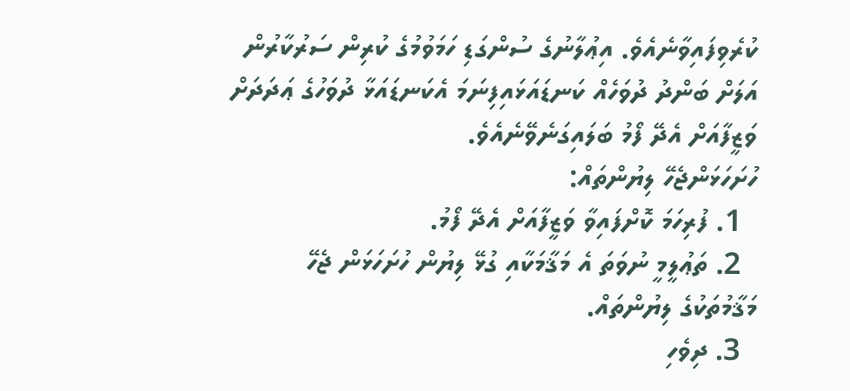ކުރެވިފައިވާނެއެވެ. އިޢުލާނުގެ ސުންގަޑި ހަމަވުމުގެ ކުރިން ސަރުކާރުން އަލަށް ބަންދު ދުވަހެއް ކަނޑައަޅައިފިނަމަ އެކަނޑައަޅާ ދުވަހުގެ ޢަދަދަށް ވަޒީފާއަށް އެދޭ ފޯމު ބަލައިގަނެވޭނެއެވެ.
ހުށަހަޅަންޖެހޭ ލިޔުންތައް:
  1. ފުރިހަމަ ކޮށްފައިވާ ވަޒީފާއަށް އެދޭ ފޯމު.
  2. ތަޢުލީމީ ނުވަތަ އެ މަޤާމަކާއި ގުޅޭ ލިޔުން ހުށަހަޅަން ޖެހޭ މަޤާމުތަކުގެ ލިޔުންތައް.
  3. ދިވެހި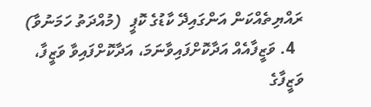ރައްޔިތެއްކަން އަންގައިދޭ ކާޑުގެ ކޮޕީ  (މުއްދަތު ހަމަނުވާ)
  4. ވަޒީފާއެއް އަދާކޮށްފައިވާނަމަ، އަދާކޮށްފައިވާ ވަޒީފާ، ވަޒީފާގެ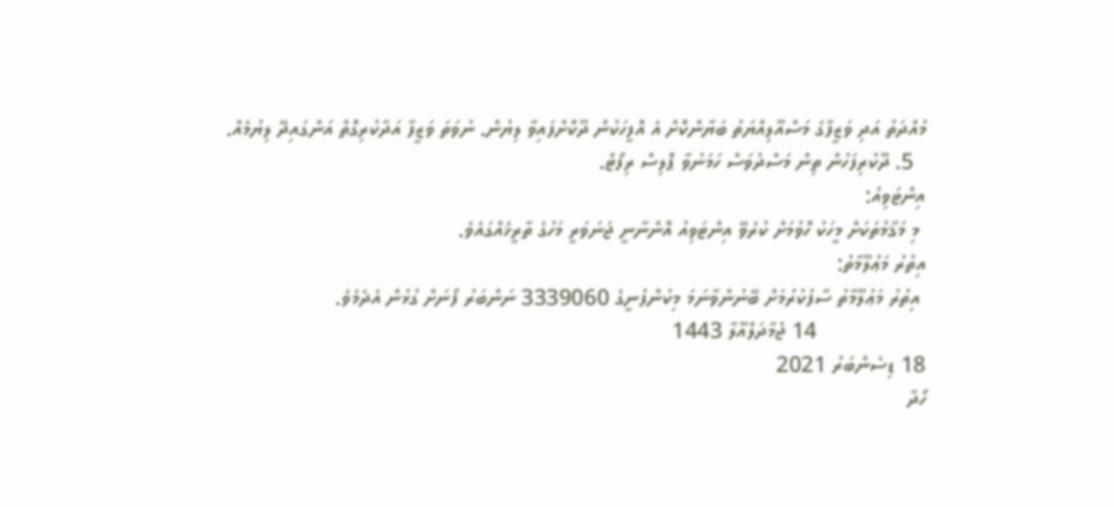މުއްދަތު އަދި ވަޒީފާގެ މަސްއޫލިއްޔަތު ބަޔާންކޮށް އެ އޮފީހަކުން ދޫކޮށްފައިވާ ލިޔުން. ނުވަތަ ވަޒީފާ އަދާކުރިގޮތް އަންގައިދޭ ލިޔުމެއް.
  5. ދޫކުރިފަހުން ތިން މަސްދުވަސް ހަމަނުވާ ޕޮލިސް ރިފޯޓް.
އިންޓަވިއު:
 މި މަޤާމުތަކަށް މީހަކު ހޮވުމަށް ކުރެވޭ އިންޓަވިއު އޮންނާނީ ޖަނަވަރީ މަހުގެ ތާރީޚެއްގައެވެ.
އިތުރު މަޢުލޫމާތު:
 އިތުރު މަޢުލޫމާތު ސާފުކުރުމަށް ބޭނުންވާނަމަ މިކުންފުނީގެ 3339060 ނަންބަރު ފޯނަށް ގުޅުން އެދެމެވެ.
                   14 ޖުމާދަލްއޫލާ 1443
18 ޑިސެންބަރު 2021
ހޯދާ